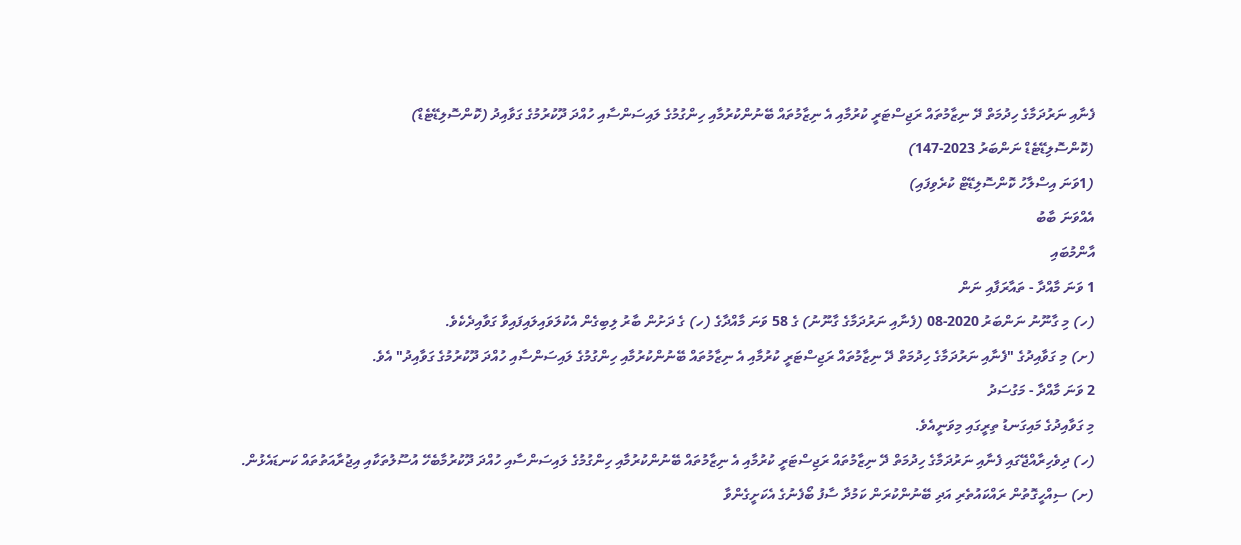ފެނާއި ނަރުދަމާގެ ހިދުމަތް ދޭ ނިޒާމުތައް ރަޖިސްޓަރީ ކުރުމާއި އެ ނިޒާމުތައް ބޭނުންކުރުމާއި ހިންގުމުގެ ލައިސަންސާއި ހުއްދަ ދޫކުރުމުގެ ގަވާއިދު (ކޮންސޮލިޑޭޓެޑް)
(ކޮންސޮލިޑޭޓެޑް ނަންބަރު 2023-147)
(1ވަނަ އިސްލާހު ކޮންސޮލިޑޭޓް ކުރެވިފައި)
އެއްވަނަ ބާބު
އާންމުބައި
1 ވަނަ މާއްދާ - ތައާރަފާއި ނަން
(ހ) މި ގާނޫނު ނަންބަރު 2020-08 (ފެނާއި ނަރުދަމާގެ ގާނޫނު) ގެ 58 ވަނަ މާއްދާގެ (ހ) ގެ ދަށުން ބާރު ލިބިގެން އެކުލަވައިލައިފައިވާ ގަވާއިދެކެވެ.
(ށ) މި ގަވާއިދުގެ "ފެނާއި ނަރުދަމާގެ ހިދުމަތް ދޭ ނިޒާމުތައް ރަޖިސްޓަރީ ކުރުމާއި އެ ނިޒާމުތައް ބޭނުންކުރުމާއި ހިންގުމުގެ ލައިސަންސާއި ހުއްދަ ދޫކުރުމުގެ ގަވާއިދު" އެވެ.
2 ވަނަ މާއްދާ - މަގުސަދު
މި ގަވާއިދުގެ މައިގަނޑު ތިރީގައި މިވަނީއެވެ.
(ހ) ދިވެހިރާއްޖޭގައި ފެނާއި ނަރުދަމާގެ ހިދުމަތް ދޭ ނިޒާމުތައް ރަޖިސްޓަރީ ކުރުމާއި އެ ނިޒާމުތައް ބޭނުންކުރުމާއި ހިންގުމުގެ ލައިސަންސާއި ހުއްދަ ދޫކުރުމާބެހޭ އުސޫލުތަކާއި އިޖުރާއަތުތައް ކަނޑައެޅުން.
(ށ) ސިއްހީގޮތުން ރައްކައުތެރި އަދި ބޭނުންކުރަން ކަމުދާ ސާފު ބޯފެނުގެ އެކަށީގެންވާ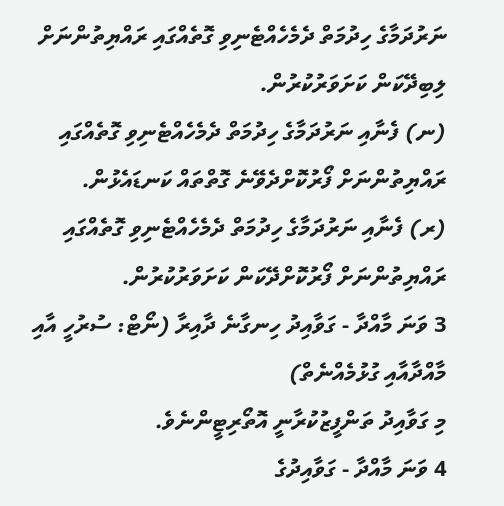ނަރުދަމާގެ ހިދުމަތް ދެމެހެއްޓެނިވި ގޮތެއްގައި ރައްޔިތުންނަށް ލިބިދޭކަން ކަށަވަރުކުރުން.
(ނ) ފެނާއި ނަރުދަމާގެ ހިދުމަތް ދެމެހެއްޓެނިވި ގޮތެއްގައި ރައްޔިތުންނަށް ފޯރުކޮށްދެވޭނެ ގޮތްތައް ކަނޑައެޅުން.
(ރ) ފެނާއި ނަރުދަމާގެ ހިދުމަތް ދެމެހެއްޓެނިވި ގޮތެއްގައި ރައްޔިތުންނަށް ފޯރުކޮށްދޭކަން ކަށަވަރުކުރުން.
3 ވަނަ މާއްދާ - ގަވާއިދު ހިނގާނެ ދާއިރާ (ނޯޓް: ސުރުހީ އާއި މާއްދާއާއި ގުޅުމެއްނެތް)
މި ގަވާއިދު ތަންފީޒުކުރާނީ އޮތޯރިޓީންނެވެ.
4 ވަނަ މާއްދާ - ގަވާއިދުގެ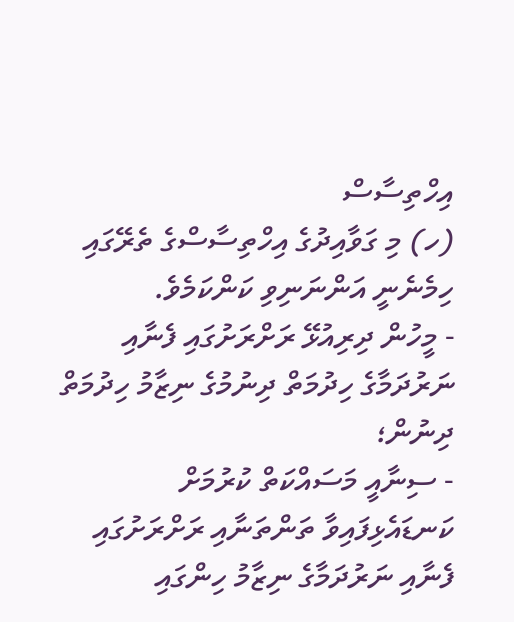އިހްތިސާސް
(ހ) މި ގަވާއިދުގެ އިހްތިސާސްގެ ތެރޭގައި ހިމެނެނީ އަންނަނިވި ކަންކަމެވެ.
- މީހުން ދިރިއުޅޭ ރަށްރަށުގައި ފެނާއި ނަރުދަމާގެ ހިދުމަތް ދިނުމުގެ ނިޒާމު ހިދުމަތް ދިނުން؛
- ސިނާއީ މަސައްކަތް ކުރުމަށް ކަނޑައެޅިފައިވާ ތަންތަނާއި ރަށްރަށުގައި ފެނާއި ނަރުދަމާގެ ނިޒާމު ހިންގައި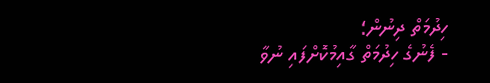ހިދުމަތް ދިނުން؛
- ފެނުގެ ހިދުމަތް ގާއިމުކޮށްފައި ނުވާ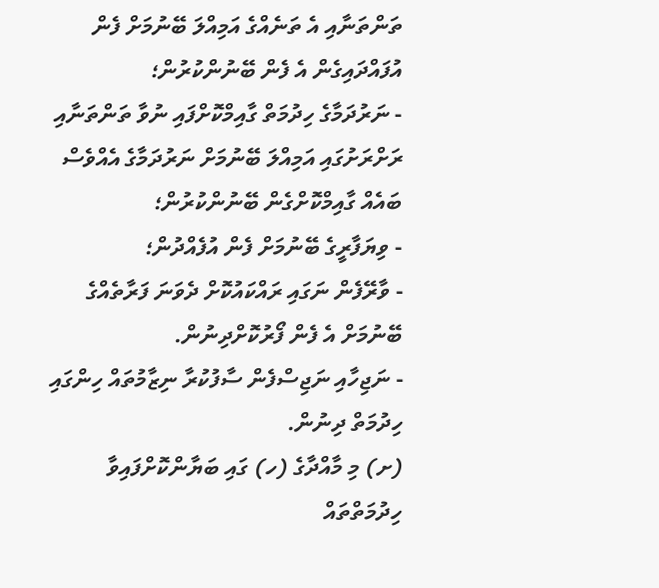ތަންތަނާއި އެ ތަނެއްގެ އަމިއްލަ ބޭނުމަށް ފެން އުފައްދައިގެން އެ ފެން ބޭނުންކުރުން؛
- ނަރުދަމާގެ ހިދުމަތް ގާއިމްކޮށްފައި ނުވާ ތަންތަނާއި ރަށްރަށުގައި އަމިއްލަ ބޭނުމަށް ނަރުދަމާގެ އެއްވެސް ބައެއް ގާއިމްކޮށްގެން ބޭނުންކުރުން؛
- ވިޔަފާރީގެ ބޭނުމަށް ފެން އުފެއްދުން؛
- ވާރޭފެން ނަގައި ރައްކައުކޮށް ދެވަނަ ފަރާތެއްގެ ބޭނުމަށް އެ ފެން ފޯރުކޮށްދިނުން.
- ނަޖިހާއި ނަޖިސްފެން ސާފުކުރާ ނިޒާމުތައް ހިންގައި ހިދުމަތް ދިނުން.
(ށ) މި މާއްދާގެ (ހ) ގައި ބަޔާންކޮށްފައިވާ ހިދުމަތްތައް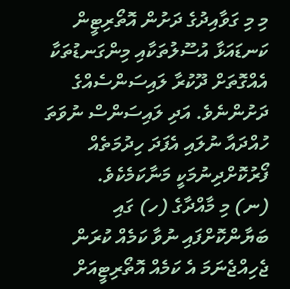މި މި ގަވާއިދުގެ ދަށުން އޮތޯރިޓީން ކަނޑައަޅާ އުސޫލުތަކާއި މިންގަނޑުތަކާ އެއްގޮތަށް ދޫކުރާ ލައިސަންސެއްގެ ދަށުންނެވެ. އަދި ލައިސަންސް ނުވަތަ ހުއްދައާ ނުލައި އެފަދަ ހިދުމަތެއް ފޯރުކޮށްދިނުމަކީ މަނާކަމެކެވެ.
(ނ) މި މާއްދާގެ (ހ) ގައި ބަޔާންކޮށްފައި ނުވާ ކަމެއް ކުރަން ޖެހިއްޖެނަމަ އެ ކަމެއް އޮތޯރިޓީއަށް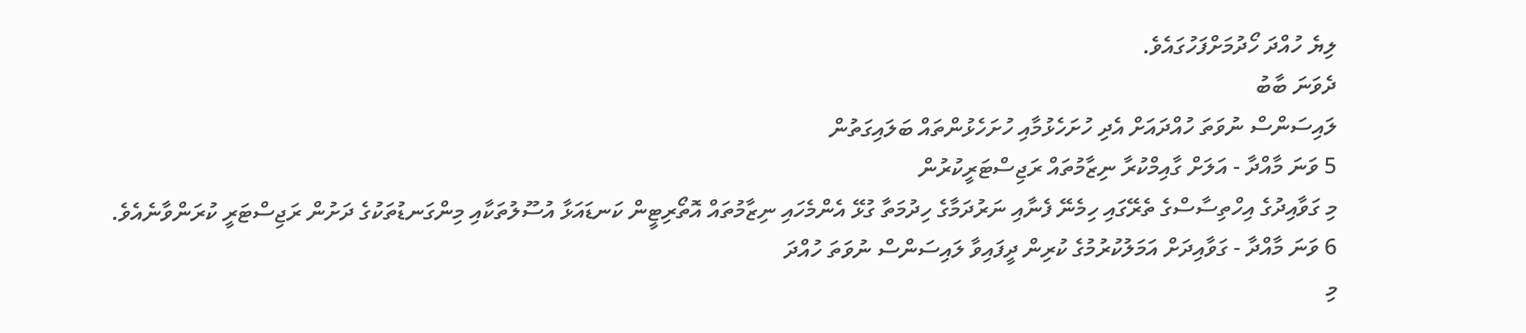ލިޔެ ހުއްދަ ހޯދުމަށްފަހުގައެވެ.
ދެވަނަ ބާބު
ލައިސަންސް ނުވަތަ ހުއްދައަށް އެދި ހުށަހެޅުމާއި ހުށަހެޅުންތައް ބަލައިގަތުން
5 ވަނަ މާއްދާ - އަލަށް ގާއިމްކުރާ ނިޒާމުތައް ރަޖިސްޓަރީކުރުން
މި ގަވާއިދުގެ އިހްތިސާސްގެ ތެރޭގައި ހިމެނޭ ފެނާއި ނަރުދަމާގެ ހިދުމަތާ ގުޅޭ އެންމެހައި ނިޒާމުތައް އޮތޯރިޓީން ކަނޑައަޅާ އުސޫލުތަކާއި މިންގަނޑުތަކުގެ ދަށުން ރަޖިސްޓަރީ ކުރަންވާނެއެވެ.
6 ވަނަ މާއްދާ - ގަވާއިދަށް އަމަލުކުރުމުގެ ކުރިން ދީފައިވާ ލައިސަންސް ނުވަތަ ހުއްދަ
މި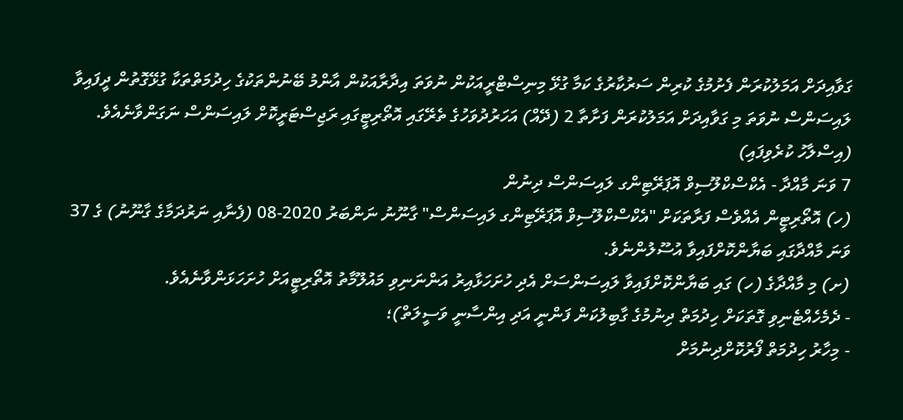ގަވާއިދަށް އަމަލުކުރަން ފެށުމުގެ ކުރިން ސަރުކާރުގެ ކަމާ ގުޅޭ މިނިސްޓްރީއަކުން ނުވަތަ އިދާރާއަކުން އާންމު ބޭނުންތަކުގެ ހިދުމަތްތަކާ ގުޅޭގޮތުން ދީފައިވާ ލައިސަންސް ނުވަތަ މި ގަވާއިދަށް އަމަލުކުރަން ފަށާތާ 2 (ދޭއް) އަހަރުދުވަހުގެ ތެރޭގައި އޮތޯރިޓީގައި ރަޖިސްޓަރީކޮށް ލައިސަންސް ނަގަންވާނެއެވެ. (އިސްލާހު ކުރެވިފައި)
7 ވަނަ މާއްދާ - އެކްސްކްލޫސިވް އޮޕަރޭޓިންގ ލައިސަންސް ދިނުން
(ހ) އޮތޯރިޓީން އެއްވެސް ފަރާތަކަށް "އެކްސްކްލޫސިވް އޮޕަރޭޓިންގ ލައިސަންސް" ގާނޫނު ނަންބަރު 2020-08 (ފެނާއި ނަރުދަމާގެ ގާނޫނު) ގެ 37 ވަނަ މާއްދާގައި ބަޔާންކޮށްފައިވާ އުސޫލުންނެވެ.
(ށ) މި މާއްދާގެ (ހ) ގައި ބަޔާންކޮށްފައިވާ ލައިސަންސަށް އެދި ހުށަހަޅާއިރު އަންނަނިވި މައުލޫމާތު އޮތޯރިޓީއަށް ހުށަހަޅަންވާނެއެވެ.
- ދެމެހެއްޓެނިވި ގޮތަކަށް ހިދުމަތް ދިނުމުގެ ގާބިލުކަން ފަންނީ އަދި އިންސާނީ ވަސީލަތް)؛
- މިހާރު ހިދުމަތް ފޯރުކޮށްދިނުމަށް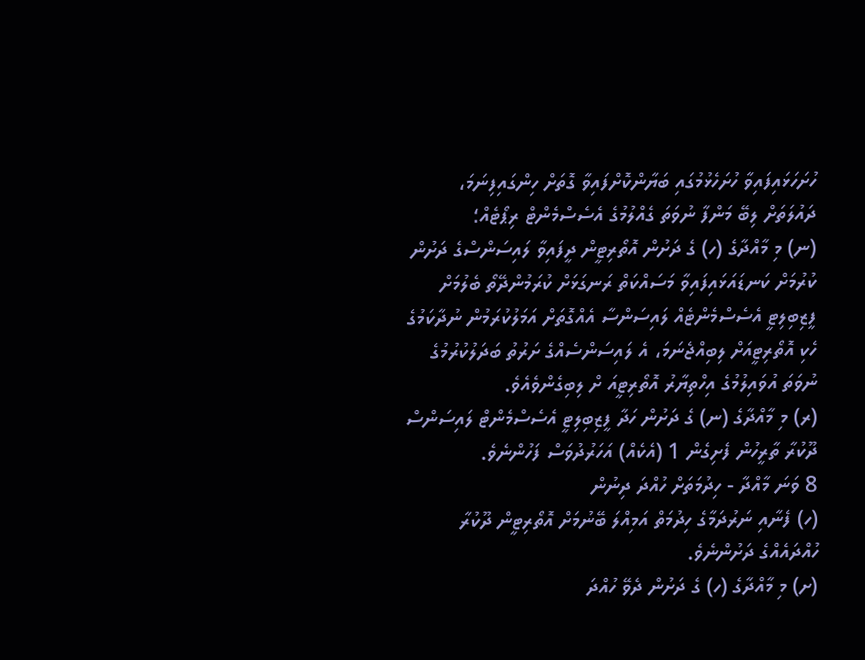ހުށަހަޅައިފައިވާ ހުށަހެޅުމުގައި ބަޔާންކޮށްފައިވާ ގޮތަށް ހިންގައިފިނަމަ، ދައުލަތަށް ލިބޭ މަންފާ ނުވަތަ ގެއްލުމުގެ އެސެސްމެންޓް ރިޕޯޓެއް؛
(ނ) މި މާއްދާގެ (ހ) ގެ ދަށުން އޮތޯރިޓީން ދީފައިވާ ލައިސަންސްގެ ދަށުން ކުރުމަށް ކަނޑައަޅައިފައިވާ މަސައްކަތް ރަނގަޅަށް ކުރަމުންދޭތޯ ބެލުމަށް ފީޒިބިލިޓީ އެސެސްމެންޓެއް ލައިސަންސާ އެއްގޮތަށް އަމަލުކުރަމުން ނުދާކަމުގެ ހެކި އޮތޯރިޓީއަށް ލިބިއްޖެނަމަ، އެ ލައިސަންސެއްގެ ށަރުތު ބަދަލުކުރުމުގެ ނުވަތަ އުވައިލުމުގެ އިހްތިޔާރު އޮތޯރިޓީއަ ށް ލިބިގެންވެއެވެ.
(ރ) މި މާއްދާގެ (ނ) ގެ ދަށުން ހަދާ ފީޒިބިލިޓީ އެސެސްމެންޓް ލައިސަންސް ދޫކުރާ ތާރީހުން ފެށިގެން 1 (އެކެއް) އަހަރުދުވަސް ފަހުންނެވެ.
8 ވަނަ މާއްދާ - ހިދުމަތަށް ހުއްދަ ދިނުން
(ހ) ފެނާއި ނަރުދަމާގެ ހިދުމަތް އަމިއްލަ ބޭނުމަށް އޮތޯރިޓީން ދޫކުރާ ހުއްދައެއްގެ ދަށުންނެވެ.
(ށ) މި މާއްދާގެ (ހ) ގެ ދަށުން ދެވޭ ހުއްދަ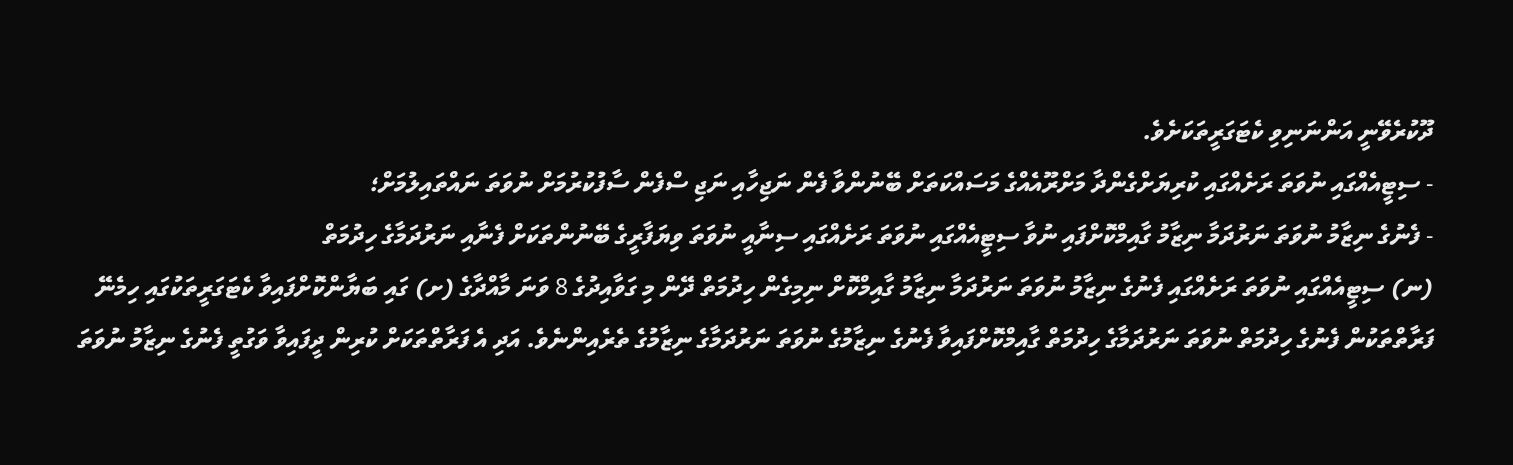ދޫކުރެވޭނީ އަންނަނިވި ކެޓަގަރީތަކަށެވެ.
- ސިޓީއެއްގައި ނުވަތަ ރަށެއްގައި ކުރިޔަށްގެންދާ މަށްރޫއެއްގެ މަސައްކަތަށް ބޭނުންވާ ފެން ނަޖިހާއި ނަޖި ސްފެން ސާފުކުރުމަށް ނުވަތަ ނައްތައިލުމަށް؛
- ފެނުގެ ނިޒާމު ނުވަތަ ނަރުދަމާ ނިޒާމު ގާއިމްކޮށްފައި ނުވާ ސިޓީއެއްގައި ނުވަތަ ރަށެއްގައި ސިނާއީ ނުވަތަ ވިޔަފާރީގެ ބޭނުންތަކަށް ފެނާއި ނަރުދަމާގެ ހިދުމަތް
(ނ) ސިޓީއެއްގައި ނުވަތަ ރަށެއްގައި ފެނުގެ ނިޒާމު ނުވަތަ ނަރުދަމާ ނިޒާމު ގާއިމްކޮށް ނިމިގެން ހިދުމަތް ދޭން މި ގަވާއިދުގެ 8 ވަނަ މާއްދާގެ (ށ) ގައި ބަޔާންކޮށްފައިވާ ކެޓަގަރީތަކުގައި ހިމެނޭ ފަރާތްތަކުން ފެނުގެ ހިދުމަތް ނުވަތަ ނަރުދަމާގެ ހިދުމަތް ގާއިމްކޮށްފައިވާ ފެނުގެ ނިޒާމުގެ ނުވަތަ ނަރުދަމާގެ ނިޒާމުގެ ތެރެއިންނެވެ. އަދި އެ ފަރާތްތަކަށް ކުރިން ދީފައިވާ ވަގުތީ ފެނުގެ ނިޒާމު ނުވަތަ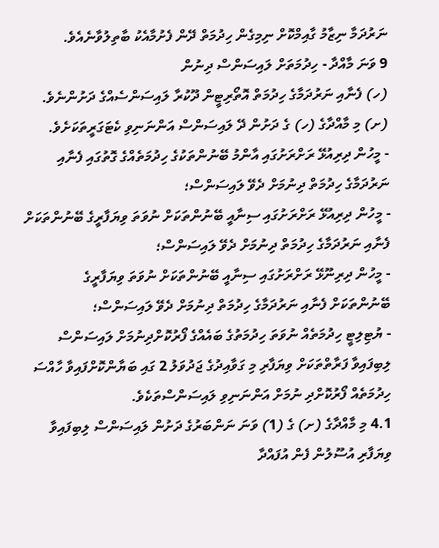ނަރުދަމާ ނިޒާމު ގާއިމްކޮށް ނިމިގެން ހިދުމަތް ދޭން ފެށުމާއެކު ބާތިލުވާނެއެވެ.
9 ވަނަ މާއްދާ - ހިދުމަތަށް ލައިސަންސް ދިނުން
(ހ) ފެނާއި ނަރުދަމާގެ ހިދުމަތް އޮތޯރިޓީން ދޫކުރާ ލައިސަންސެއްގެ ދަށުންނެވެ.
(ށ) މި މާއްދާގެ (ހ) ގެ ދަށުން ދޭ ލައިސަންސް އަންނަނިވި ކެޓަގަރީތަކަށެވެ.
- މީހުން ދިރިއުޅޭ ރަށްރަށުގައި އާންމު ބޭނުންތަކުގެ ހިދުމަތެއްގެ ގޮތުގައި ފެނާއި ނަރުދަމާގެ ހިދުމަތް ދިނުމަށް ދެވޭ ލައިސަންސް؛
- މީހުން ދިރިއުޅޭ ރަށްރަށުގައި ސިނާއީ ބޭނުންތަކަށް ނުވަތަ ވިޔަފާރީގެ ބޭނުންތަކަށް ފެނާއި ނަރުދަމާގެ ހިދުމަތް ދިނުމަށް ދެވޭ ލައިސަންސް؛
- މީހުން ދިރިނޫޅޭ ރަށްރަށުގައި ސިނާއީ ބޭނުންތަކަށް ނުވަތަ ވިޔަފާރީގެ ބޭނުންތަކަށް ފެނާއި ނަރުދަމާގެ ހިދުމަތް ދިނުމަށް ދެވޭ ލައިސަންސް؛
- ޔުޓިލިޓީ ހިދުމަތެއް ނުވަތަ ހިދުމަތުގެ ބައެއްގެ ފޯރުކޮށްދިނުމަށް ލައިސަންސް ލިބިފައިވާ ފަރާތްތަކަށް ވިޔަފާރި މި ގަވާއިދުގެ ޖަދުވަލު 2 ގައި ބަޔާންކޮށްފައިވާ ހާއްސަ ހިދުމަތެއް ފޯރުކޮށްދި ނުމަށް އަންނަނިވި ލައިސަންސްތަކެވެ.
4.1 މި މާއްދާގެ (ށ) ގެ (1) ވަނަ ނަންބަރުގެ ދަށުން ލައިސަންސް ލިބިފައިވާ ވިޔަފާރި އުސޫލުން ފެން އުފައްދާ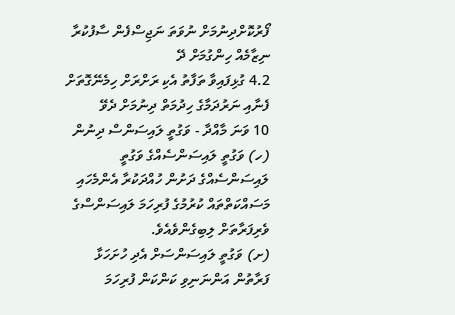ފޯރުކޮށްދިނުމަށް ނުވަތަ ނަޖިސްފެން ސާފުކުރާ ނިޒާމެއް ހިންގުމަށް ދޭ
4.2 ގުޅިފައިވާ ތަފާތު އެކި ރަށްރަށް ހިމެނޭގޮތަށް ފެނާއި ނަރުދަމާގެ ހިދުމަތް ދިނުމަށް ދެވޭ
10 ވަނަ މާއްދާ - ވަގުތީ ލައިސަންސް ދިނުން
(ހ) ވަގުތީ ލައިސަންސެއްގެ ވަގުތީ ލައިސަންސެއްގެ ދަށުން ހުއްދަކުރާ އެންމެހައި މަސައްކަތްތައް ކުރުމުގެ ފުރިހަމަ ލައިސަންސްގެ ވެރިފަރާތަށް ލިބިގެންވެއެވެ.
(ށ) ވަގުތީ ލައިސަންސަށް އެދި ހުށަހަޅާ ފަރާތުން އަންނަނިވި ކަންކަން ފުރިހަމަ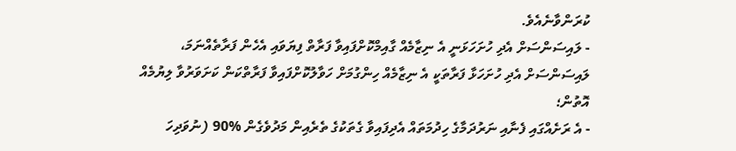ކުރަންވާނެއެވެ.
- ލައިސަންސަށް އެދި ހުށަހަޅަނީ އެ ނިޒާމެއް ގާއިމްކޮށްފައިވާ ފަރާތް ފިޔަވައި އެހެން ފަރާތެއްނަމަ، ލައިސަންސަށް އެދި ހުށަހަޅާ ފަރާތަކީ އެ ނިޒާމެއް ހިންގުމަށް ހަވާލުކޮށްފައިވާ ފަރާތްކަން ކަށަވަރުވާ ލިޔުމެއް އޮތުން؛
- އެ ރަށެއްގައި ފެނާއި ނަރުދަމާގެ ހިދުމަތައް އެދިފައިވާ ގެތަކުގެ ތެރެއިން މަދުވެގެން %90 (ނުވަދިހަ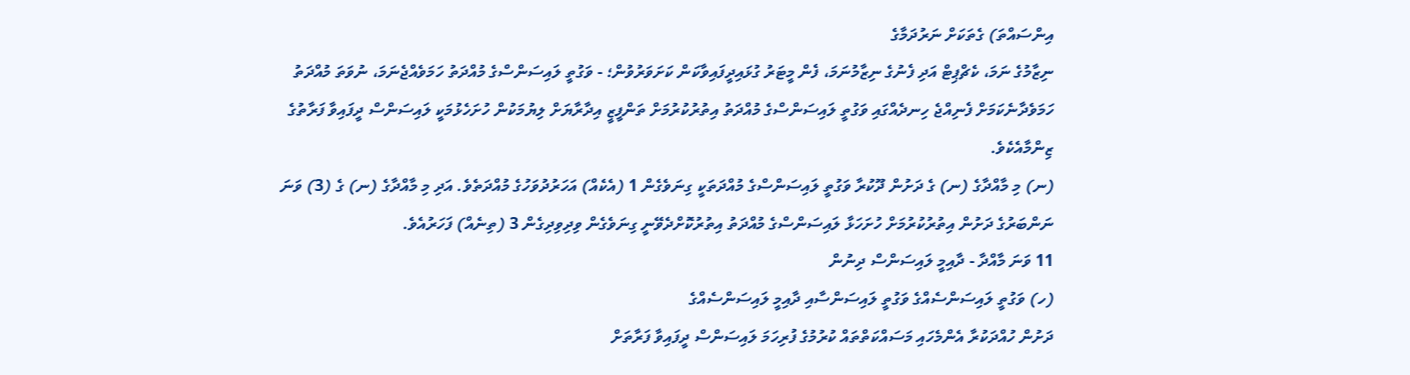އިންސައްތަ) ގެތަކަށް ނަރުދަމާގެ
ނިޒާމުގެ ނަމަ، ކެޗްޕިޓް އަދި ފެނުގެ ނިޒާމުނަމަ، ފެން މީޓަރު ގުޅައިދީފައިވާކަން ކަށަވަރުވުން؛ - ވަގުތީ ލައިސަންސްގެ މުއްދަތު ހަމަވެއްޖެނަމަ، ނުވަތަ މުއްދަތު ހަމަވެދާނެކަމަށް ފެނިއްޖެ ހިނދެއްގައި ވަގުތީ ލައިސަންސްގެ މުއްދަތު އިތުރުކުރުމަށް ތަންފީޒީ އިދާރާޔަށް ލިޔުމަކުން ހުށަހެޅުމަކީ ލައިސަންސް ދީފައިވާ ފަރާތުގެ ޒިންމާއެކެވެ.
(ނ) މި މާއްދާގެ (ނ) ގެ ދަށުން ދޫކުރާ ވަގުތީ ލައިސަންސްގެ މުއްދަތަކީ ގިނަވެގެން 1 (އެކެއް) އަހަރުދުވަހުގެ މުއްދަތެވެ. އަދި މި މާއްދާގެ (ނ) ގެ (3) ވަނަ ނަންބަރުގެ ދަށުން އިތުރުކުރުމަށް ހުށަހަޅާ ލައިސަންސްގެ މުއްދަތު އިތުރުކޮށްދެވޭނީ ގިނަވެގެން ވިދިވިދިގެން 3 (ތިނެއް) ފަހަރުއެވެ.
11 ވަނަ މާއްދާ - ދާއިމީ ލައިސަންސް ދިނުން
(ހ) ވަގުތީ ލައިސަންސެއްގެ ވަގުތީ ލައިސަންސާއި ދާއިމީ ލައިސަންސެއްގެ
ދަށުން ހުއްދަކުރާ އެންމެހައި މަސައްކަތްތައް ކުރުމުގެ ފުރިހަމަ ލައިސަންސް ދީފައިވާ ފަރާތަށް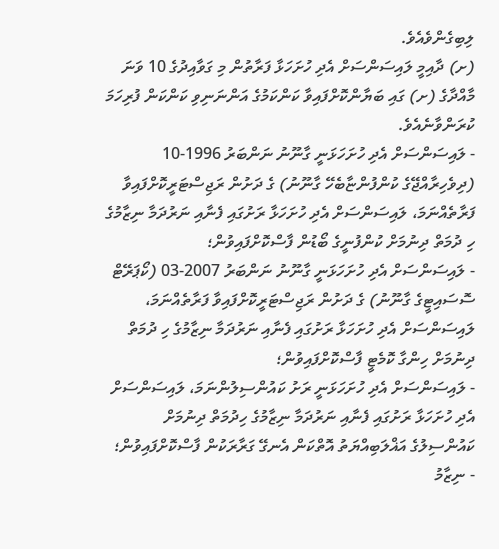ލިބިގެންވެއެވެ.
(ށ) ދާއިމީ ލައިސަންސަށް އެދި ހުށަހަޅާ ފަރާތުން މި ގަވާއިދުގެ 10 ވަނަ މާއްދާގެ (ށ) ގައި ބަޔާންކޮށްފައިވާ ކަންކަމުގެ އަންނަނިވި ކަންކަން ފުރިހަމަ ކުރަންވާނެއެވެ.
- ލައިސަންސަށް އެދި ހުށަހަޅަނީ ގާނޫނު ނަންބަރު 1996-10 (ދިވެހިރާއްޖޭގެ ކުންފުންޏާބެހޭ ގާނޫނު) ގެ ދަށުން ރަޖިސްޓަރީކޮށްފައިވާ ފަރާތެއްނަމަ، ލައިސަންސަށް އެދި ހުށަހަޅާ ރަށުގައި ފެނާއި ނަރުދަމާ ނިޒާމުގެ ހި ދުމަތް ދިނުމަށް ކުންފުނީގެ ބޯޑުން ފާސްކޮށްފައިވުން؛
- ލައިސަންސަށް އެދި ހުށަހަޅަނީ ގާނޫނު ނަންބަރު 2007-03 (ކޯޕަރޭޓް ސޮސައިޓީގެ ގާނޫނު) ގެ ދަށުން ރަޖިސްޓަރީކޮށްފައިވާ ފަރާތެއްނަމަ، ލައިސަންސަށް އެދި ހުށަހަޅާ ރަށުގައި ފެނާއި ނަރުދަމާ ނިޒާމުގެ ހި ދުމަތް ދިނުމަށް ހިންގާ ކޮމެޓީ ފާސްކޮށްފައިވުން؛
- ލައިސަންސަށް އެދި ހުށަހަޅަނީ ރަށު ކައުންސިލުންނަމަ، ލައިސަންސަށް އެދި ހުށަހަޅާ ރަށުގައި ފެނާއި ނަރުދަމާ ނިޒާމުގެ ހިދުމަތް ދިނުމަށް ކައުންސިލުގެ އަޣްލަބިއްޔަތު އޮތްކަން އެނގޭ ގަރާރަކުން ފާސްކޮށްފައިވުން؛
- ނިޒާމު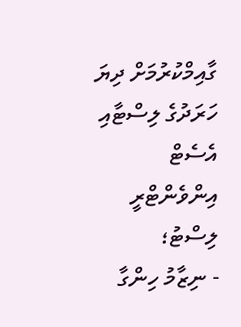ގާއިމްކުރުމަށް ދިޔަ ހަރަދުގެ ލިސްޓާއި އެސެޓް އިންވެންޓްރީ ލިސްޓު؛
- ނިޒާމު ހިންގާ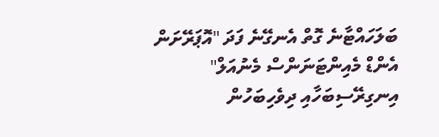ބަލަހައްޓާނެ ގޮތް އެނގޭނެ ފަދަ "އޮޕަރޭށަން އެންޑް މެއިންޓަނަންސް މެނުއަލް" އިނގިރޭސިބަހާއި ދިވެހިބަހުން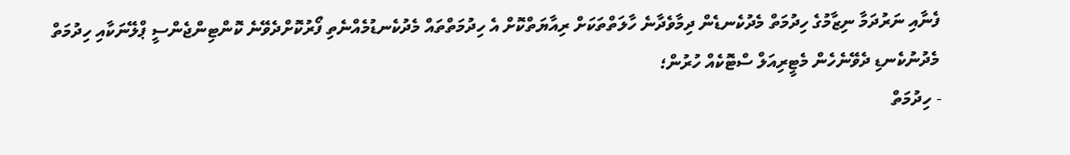ފެނާއި ނަރުދަމާ ނިޒާމުގެ ހިދުމަތް މެދުކެނޑެން ދިމާވެދާނެ ހާލަތްތަކަށް ރިއާޔަތްކޮށް އެ ހިދުމަތްތައް މެދުކެނޑުމެއްނެތި ފޯރުކޮށްދެވޭނެ ކޮންޓިންޖެންސީ ޕްލޭނަކާއި ހިދުމަތް މެދުނުކެނޑި ދެވޭނެހެން މެޓީރިއަލް ސްޓޮކެއް ހުރުން؛
- ހިދުމަތް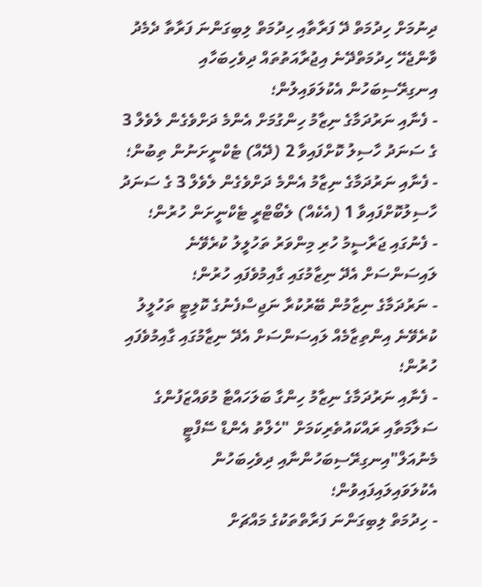ދިނުމަށް ހިދުމަތް ދޭ ފަރާތާއި ހިދުމަތް ލިބިގަންނަ ފަރާތާ ދެމެދު ވާންޖެހޭ ހިދުމަތްދޭނެ އިޖުރާއަތުތައް ދިވެހިބަހާއި އިނގިރޭސިބަހުން އެކުލަވައިލުން؛
- ފެނާއި ނަރުދަމާގެ ނިޒާމު ހިންގުމަށް އެންމެ ދަށްވެގެން ލެވެލް 3 ގެ ސަނަދު ހާސިލު ކޮށްފައިވާ 2 (ދޭއް) ޓެކްނީށަނުން ތިބުން؛
- ފެނާއި ނަރުދަމާގެ ނިޒާމު އެންމެ ދަށްވެގެން ލެވެލް 3 ގެ ސަނަދު ހާސިލުކޮށްފައިވާ 1 (އެކެއް) ލެބޯޓްރީ ޓެކްނީށަން ހުރުން؛
- ފެނުގައި ޖަރާސީމު ހުރި މިންވަރު ތަހުލީލު ކުރެވޭނެ ލައިސަންސަށް އެދޭ ނިޒާމުގައި ގާއިމުވެފައި ހުރުން؛
- ނަރުދަމާގެ ނިޒާމުން ބޭރުކުރާ ނަޖިސްފެނުގެ ކޮލިޓީ ތަހުލީލު ކުރެވޭނެ އިންތިޒާމެއް ލައިސަންސަށް އެދޭ ނިޒާމުގައި ގާއިމުވެފައި ހުރުން؛
- ފެނާއި ނަރުދަމާގެ ނިޒާމު ހިންގާ ބަލަހައްޓާ މުވައްޒަފުންގެ ސަލާމަތާއި ރައްކައުތެރިކަމަށް "ހެލްތު އެންޑް ސޭފްޓީ މެނުއަލް"އިނގިރޭސިބަހުންނާއި ދިވެހިބަހުން އެކުލަވައިލައިފައިވުން؛
- ހިދުމަތް ލިބިގަންނަ ފަރާތްތަކުގެ މައްޗަށް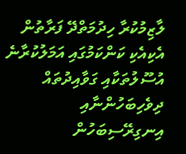ލާޒިމުކުރާ ހިދުމަތްދޭ ފަރާތުން އެކިއެކި ކަންކަމުގައި އަމަލުކުރާނެ އުސޫލުތަކާއި ގަވާއިދުތައް ދިވެހިބަހުންނާއި އިނގިރޭސިބަހުން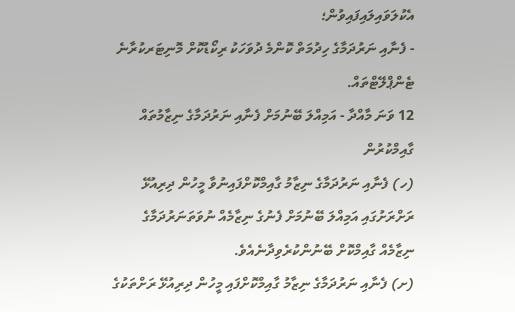އެކުލަވައިލައިފައިވުން؛
- ފެނާއި ނަރުދަމާގެ ހިދުމަތް ކޮންމެ ދުވަހަކު ރިކޯޑުކޮށް މޮނިޓަރކުރާނެ ޓެންޕްލޭޓްތައް.
12 ވަނަ މާއްދާ - އަމިއްލަ ބޭނުމަށް ފެނާއި ނަރުދަމާގެ ނިޒާމުތައް ގާއިމްކުރުން
(ހ) ފެނާއި ނަރުދަމާގެ ނިޒާމު ގާއިމްކޮށްފައިނުވާ މީހުން ދިރިއުޅޭ ރަށްރަށުގައި އަމިއްލަ ބޭނުމަށް ފެނުގެ ނިޒާމެއް ނުވަތަނަރުދަމާގެ ނިޒާމެއް ގާއިމްކޮށް ބޭނުންކުރެވިދާނެއެވެ.
(ށ) ފެނާއި ނަރުދަމާގެ ނިޒާމު ގާއިމްކޮށްފައި މީހުން ދިރިއުޅޭ ރަށްތަކުގެ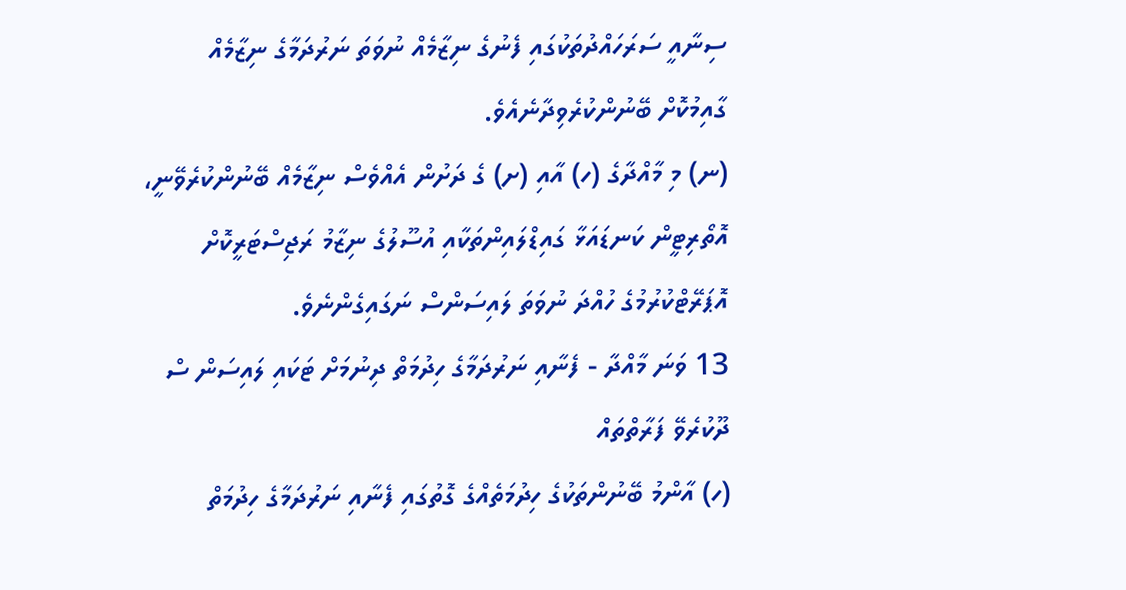ސިނާއީ ސަރަހައްދުތަކުގައި ފެނުގެ ނިޒާމެއް ނުވަތަ ނަރުދަމާގެ ނިޒާމެއް ގާއިމުކޮށް ބޭނުންކުރެވިދާނެއެވެ.
(ނ) މި މާއްދާގެ (ހ) އާއި (ށ) ގެ ދަށުން އެއްވެސް ނިޒާމެއް ބޭނުންކުރެވޭނީ، އޮތޯރިޓީން ކަނޑައަޅާ ގައިޑްލައިންތަކާއި އުސޫލުގެ ނިޒާމު ރަޖިސްޓަރީކޮށް އޮޕަރޭޓްކުރުމުގެ ހުއްދަ ނުވަތަ ލައިސަންސް ނަގައިގެންނެވެ.
13 ވަނަ މާއްދާ - ފެނާއި ނަރުދަމާގެ ހިދުމަތް ދިނުމަށް ޓަކައި ލައިސަން ސް ދޫކުރެވޭ ފަރާތްތައް
(ހ) އާންމު ބޭނުންތަކުގެ ހިދުމަތެއްގެ ގޮތުގައި ފެނާއި ނަރުދަމާގެ ހިދުމަތް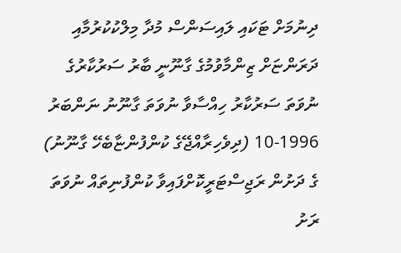ދިނުމަށް ޓަކައި ލައިސަންސް މުދާ މިލްކުކުރުމާއި ދަރަންޏަށް ޒިންމާވުމުގެ ގާނޫނީ ބާރު ސަރުކާރުގެ ނުވަތަ ސަރުކާރު ހިއްސާވާ ނުވަތަ ގާނޫނު ނަންބަރު 1996-10 (ދިވެހިރާއްޖޭގެ ކުންފުންޏާބެހޭ ގާނޫނު) ގެ ދަށުން ރަޖިސްޓަރީކޮށްފައިވާ ކުންފުނިތައް ނުވަތަ ރަށު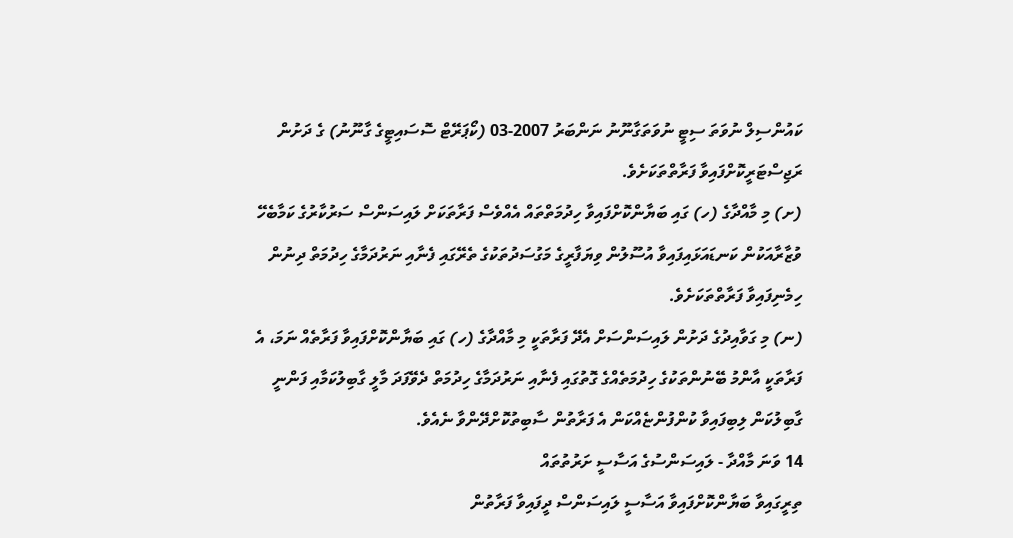ކައުންސިލް ނުވަތަ ސިޓީ ނުވަތަގާނޫނު ނަންބަރު 2007-03 (ކޯޕަރޭޓް ސޮސައިޓީގެ ގާނޫނު) ގެ ދަށުން ރަޖިސްޓަރީކޮށްފައިވާ ފަރާތްތަކަށެވެ.
(ށ) މި މާއްދާގެ (ހ) ގައި ބަޔާންކޮށްފައިވާ ހިދުމަތްތައް އެއްވެސް ފަރާތަކަށް ލައިސަންސް ސަރުކާރުގެ ކަމާބެހޭ ވުޒާރާއަކުން ކަނޑައަޅައިފައިވާ އުސޫލުން ވިޔަފާރީގެ މަގުސަދުތަކުގެ ތެރޭގައި ފެނާއި ނަރުދަމާގެ ހިދުމަތް ދިނުން ހިމެނިފައިވާ ފަރާތްތަކަށެވެ.
(ނ) މި ގަވާއިދުގެ ދަށުން ލައިސަންސަށް އެދޭ ފަރާތަކީ މި މާއްދާގެ (ހ) ގައި ބަޔާންކޮށްފައިވާ ފަރާތެއް ނަމަ، އެ ފަރާތަކީ އާންމު ބޭނުންތަކުގެ ހިދުމަތެއްގެ ގޮތުގައި ފެނާއި ނަރުދަމާގެ ހިދުމަތް ދެވޭފަދަ މާލީ ގާބިލުކަމާއި ފަންނީ ގާބިލުކަން ލިބިފައިވާ ކުންފުންޏެއްކަން އެ ފަރާތުން ސާބިތުކޮށްދޭންވާ ނެއެވެ.
14 ވަނަ މާއްދާ - ލައިސަންސުގެ އަސާސީ ށަރުތުތައް
ތިރީގައިވާ ބަޔާންކޮށްފައިވާ އަސާސީ ލައިސަންސް ދީފައިވާ ފަރާތުން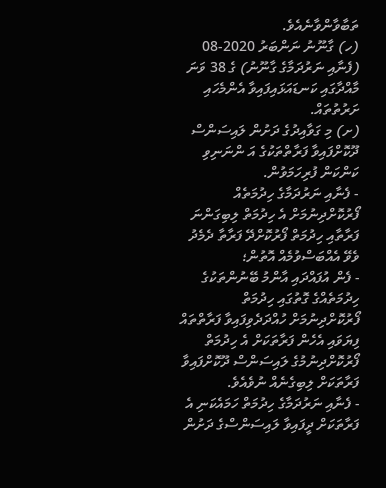ތަބާވާންވާނެއެވެ.
(ހ) ގާނޫނު ނަންބަރު 2020-08 (ފެނާއި ނަރުދަމާގެ ގާނޫނު) ގެ 38 ވަނަ މާއްދާގައި ކަނޑައަޅައިފައިވާ އެންމެހައި ށަރުތުތައް.
(ށ) މި ގަވާއިދުގެ ދަށުން ލައިސަންސް ދޫކޮށްފައިވާ ފަރާތްތަކުގެ އަ ންނަނިވި ކަންކަން ފުރިހަމަވުން.
- ފެނާއި ނަރުދަމާގެ ހިދުމަތެއް ފޯރުކޮށްދިނުމަށް އެ ހިދުމަތް ލިބިގަންނަ ފަރާތާއި ހިދުމަތް ފޯރުކޮށްދޭ ފަރާތާ ދެމެދު ވެވޭ އެއްބަސްވުމެއް އޮތުން؛
- ފެން އުފައްދައި އާންމު ބޭނުންތަކުގެ ހިދުމަތެއްގެ ގޮތުގައި ހިދުމަތް ފޯރުކޮށްދިނުމަށް ހުއްދަދެވިފައިވާ ފަރާތްތައް ފިޔަވައި އެހެން ފަރާތަކަށް އެ ހިދުމަތް ފޯރުކޮށްދިނުމުގެ ލައިސަންސް ދޫކޮށްފައިވާ ފަރާތަކަށް ލިބިގެނެއް ނުވެއެވެ.
- ފެނާއި ނަރުދަމާގެ ހިދުމަތް ހަމައެކަނި އެ ފަރާތަކަށް ދީފައިވާ ލައިސަންސްގެ ދަށުން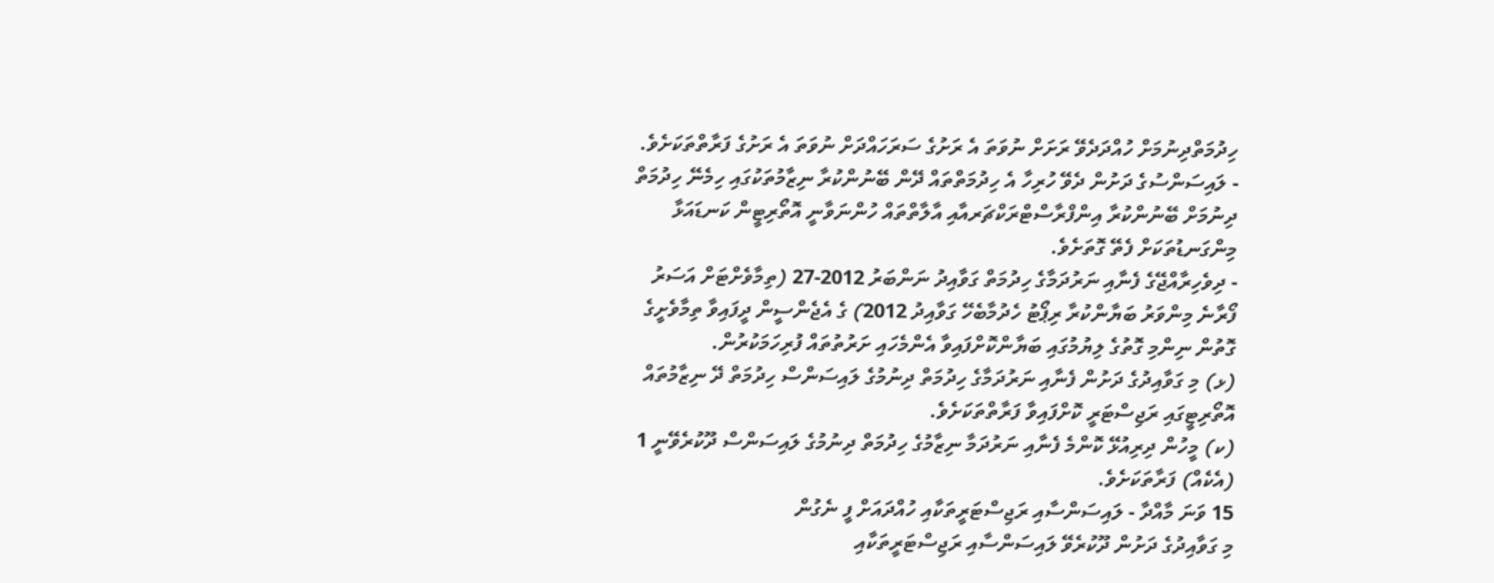ހިދުމަތްދިނުމަށް ހުއްދަދެވޭ ރަށަށް ނުވަތަ އެ ރަށުގެ ސަރަހައްދަށް ނުވަތަ އެ ރަށުގެ ފަރާތްތަކަށެވެ.
- ލައިސަންސުގެ ދަށުން ދެވޭ ހުރިހާ އެ ހިދުމަތްތައް ދޭން ބޭނުންކުރާ ނިޒާމުތަކުގައި ހިމެނޭ ހިދުމަތް ދިނުމަށް ބޭނުންކުރާ އިންފްރާސްޓްރަކްޗަރއާއި އާލާތްތައް ހުންނަވާނީ އޮތޯރިޓީން ކަނޑައަޅާ މިންގަނޑުތަކަށް ފެތޭ ގޮތަށެވެ.
- ދިވެހިރާއްޖޭގެ ފެނާއި ނަރުދަމާގެ ހިދުމަތް ގަވާއިދު ނަންބަރު 2012-27 (ތިމާވެށްޓަށް އަސަރު ފޯރާނެ މިންވަރު ބަޔާންކުރާ ރިޕޯޓު ހެދުމާބެހޭ ގަވާއިދު 2012) ގެ އެޖެންސީން ދީފައިވާ ތިމާވެށީގެ ގޮތުން ނިންމި ގޮތުގެ ލިޔުމުގައި ބަޔާންކޮށްފައިވާ އެންމެހައި ށަރުތުތައް ފުރިހަމަކުރުން.
(ޅ) މި ގަވާއިދުގެ ދަށުން ފެނާއި ނަރުދަމާގެ ހިދުމަތް ދިނުމުގެ ލައިސަންސް ހިދުމަތް ދޭ ނިޒާމުތައް އޮތޯރިޓީގައި ރަޖިސްޓަރީ ކޮށްފައިވާ ފަރާތްތަކަށެވެ.
(ކ) މީހުން ދިރިއުޅޭ ކޮންމެ ފެނާއި ނަރުދަމާ ނިޒާމުގެ ހިދުމަތް ދިނުމުގެ ލައިސަންސް ދޫކުރެވޭނީ 1 (އެކެއް) ފަރާތަކަށެވެ.
15 ވަނަ މާއްދާ - ލައިސަންސާއި ރަޖިސްޓަރީތަކާއި ހުއްދައަށް ފީ ނެގުން
މި ގަވާއިދުގެ ދަށުން ދޫކުރެވޭ ލައިސަންސާއި ރަޖިސްޓަރީތަކާއި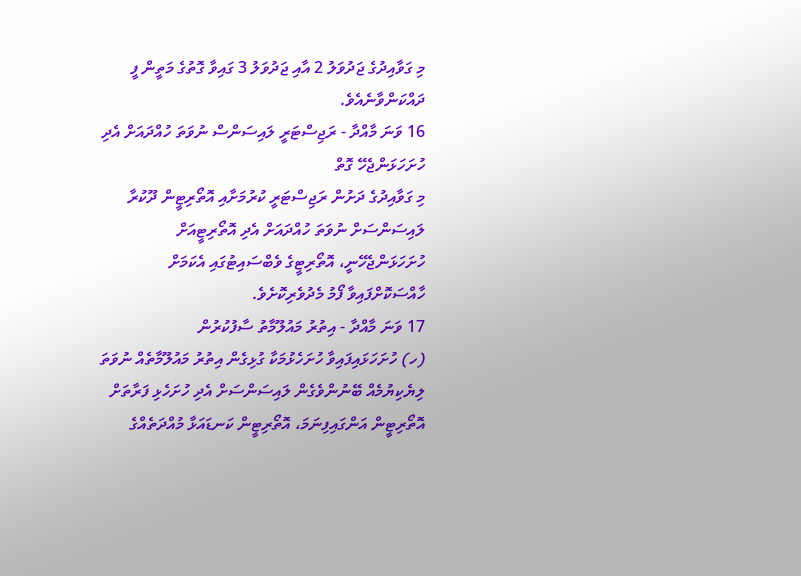މި ގަވާއިދުގެ ޖަދުވަލު 2 އާއި ޖަދުވަލު 3 ގައިވާ ގޮތުގެ މަތީން ފީ ދައްކަންވާނެއެވެ.
16 ވަނަ މާއްދާ - ރަޖިސްޓަރީ ލައިސަންސް ނުވަތަ ހުއްދައަށް އެދި ހުށަހަޅަންޖެހޭ ގޮތް
މި ގަވާއިދުގެ ދަށުން ރަޖިސްޓަރީ ކުރުމަށާއި އޮތޯރިޓީން ދޫކުރާ ލައިސަންސަށް ނުވަތަ ހުއްދައަށް އެދި އޮތޯރިޓީއަށް ހުށަހަޅަންޖެހޭނީ، އޮތޯރިޓީގެ ވެބްސައިޓުގައި އެކަމަށް ހާއްސަކޮށްފައިވާ ފޯމު މެދުވެރިކޮށެވެ.
17 ވަނަ މާއްދާ - އިތުރު މައުލޫމާތު ސާފުކުރުން
(ހ) ހުށަހަޅައިފައިވާ ހުށަހެޅުމަކާ ގުޅިގެން އިތުރު މައުލޫމާތެއް ނުވަތަ ލިޔެކިޔުމެއް ބޭނުންވެގެން ލައިސަންސަށް އެދި ހުށަހެޅި ފަރާތަށް އޮތޯރިޓީން އަންގައިފިނަމަ، އޮތޯރިޓީން ކަނޑައަޅާ މުއްދަތެއްގެ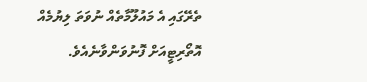ތެރޭގައި އެ މައުލޫމާތެއް ނުވަތަ ލިޔުމެއް އޮތޯރިޓީއަށް ފޮނުވަންވާނެއެވެ.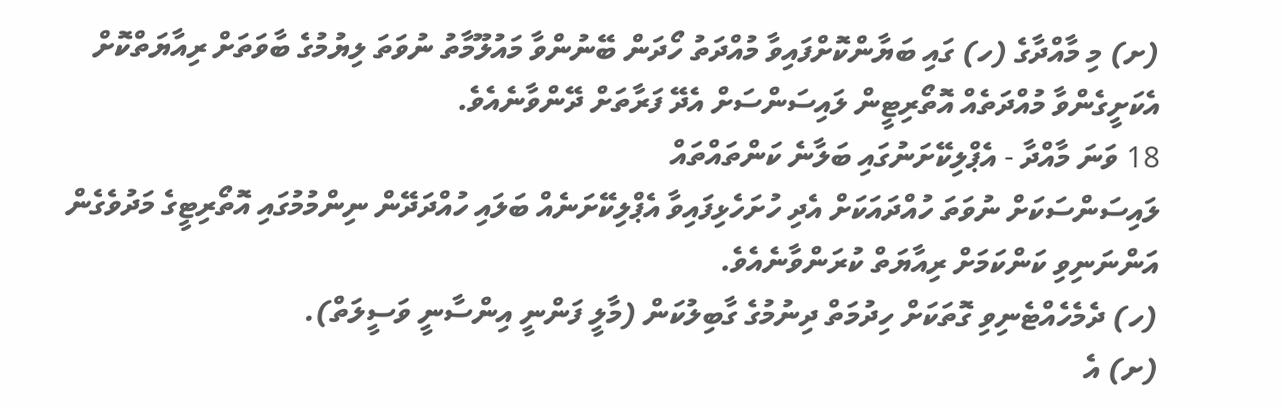(ށ) މި މާއްދާގެ (ހ) ގައި ބަޔާންކޮށްފައިވާ މުއްދަތު ހޯދަން ބޭނުންވާ މައުލޫމާތު ނުވަތަ ލިޔުމުގެ ބާވަތަށް ރިއާޔަތްކޮށް އެކަށީގެންވާ މުއްދަތެއް އޮތޯރިޓީން ލައިސަންސަށް އެދޭ ފަރާތަށް ދޭންވާނެއެވެ.
18 ވަނަ މާއްދާ - އެޕްލިކޭށަނުގައި ބަލާނެ ކަންތައްތައް
ލައިސަންސަކަށް ނުވަތަ ހުއްދައަކަށް އެދި ހުށަހެޅިފައިވާ އެޕްލިކޭށަނެއް ބަލައި ހުއްދަދޭން ނިންމުމުގައި އޮތޯރިޓީގެ މަދުވެގެން އަންނަނިވި ކަންކަމަށް ރިއާޔަތް ކުރަންވާނެއެވެ.
(ހ) ދެމެހެއްޓެނިވި ގޮތަކަށް ހިދުމަތް ދިނުމުގެ ގާބިލުކަން (މާލީ ފަންނީ އިންސާނީ ވަސީލަތް).
(ށ) އެ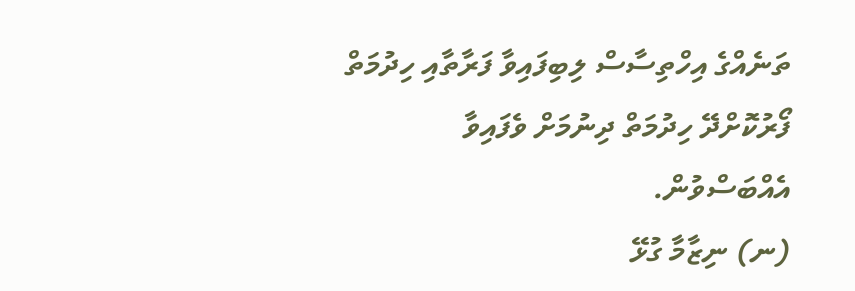ތަނެއްގެ އިހްތިސާސް ލިބިފައިވާ ފަރާތާއި ހިދުމަތް ފޯރުކޮށްދޭ ހިދުމަތް ދިނުމަށް ވެފައިވާ އެއްބަސްވުން.
(ނ) ނިޒާމާ ގުޅޭ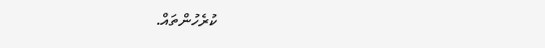ކުރެހުންތައް.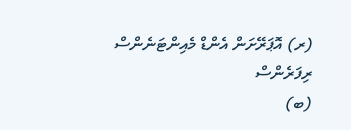(ރ) އޮޕަރޭށަން އެންޑް މެއިންޓަނެންސް ރިފަރެންސް
(ބ)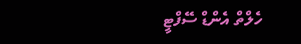ހެލްތް އެންޑް ސޭފްޓީ